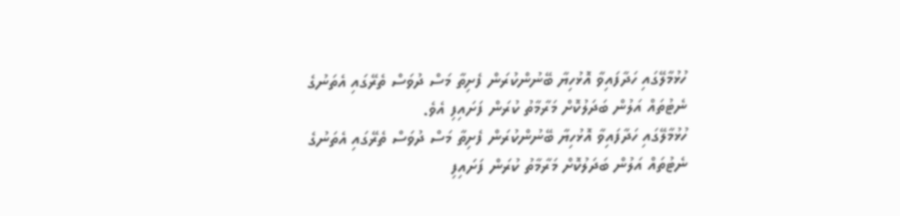ހުޅުމާލޭގައި ހަދާފައިވާ އޮޅުހިޔާ ބޭނުންކުރަން ފެށިތާ މަސް ދުވަސް ތެރޭގައި އެތަނުގެ ނެޓުތައް އަލުން ބަދަލުކޮށް މަރާމާތު ކުރަން ފަށައިފި އެވެ.
ހުޅުމާލޭގައި ހަދާފައިވާ އޮޅުހިޔާ ބޭނުންކުރަން ފެށިތާ މަސް ދުވަސް ތެރޭގައި އެތަނުގެ ނެޓުތައް އަލުން ބަދަލުކޮށް މަރާމާތު ކުރަން ފަށައިފި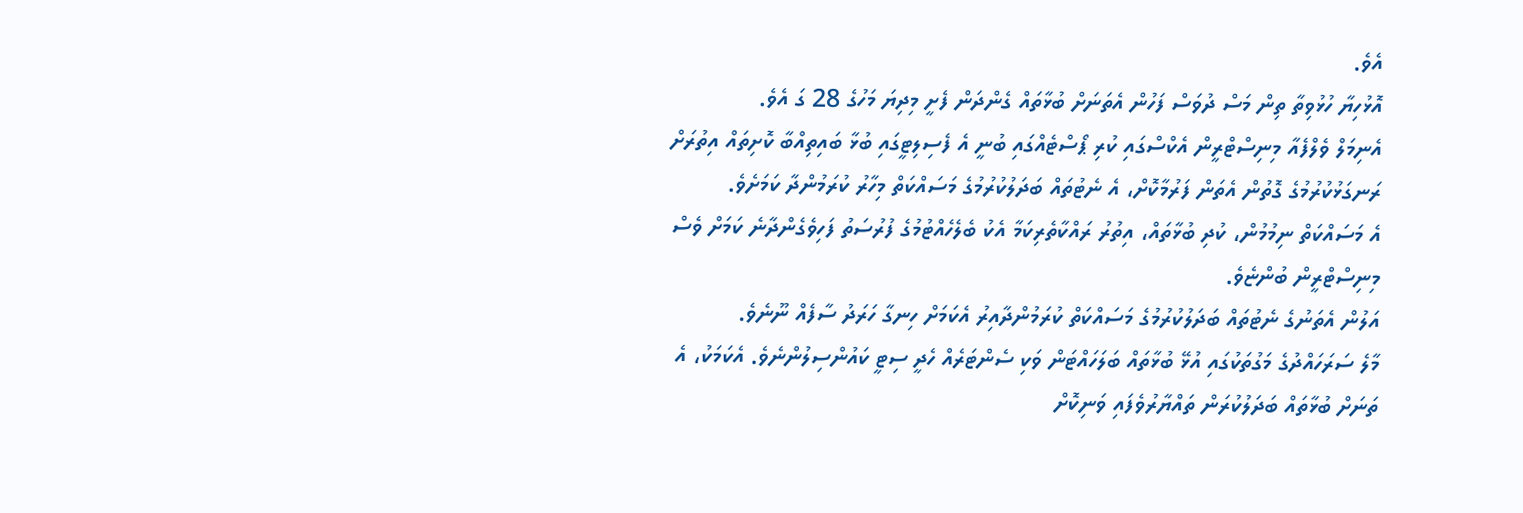އެވެ.
އޮޅުހިޔާ ހުޅުވިތާ ތިން މަސް ދުވަސް ފަހުން އެތަނަށް ބުޅާތައް ގެންދަން ފެށީ މިދިޔަ މަހުގެ 28 ގަ އެވެ.
އެނިމަލް ވެލްފެއާ މިނިސްޓްރީން އެކްސްގައި ކުރި ޕޯސްޓެއްގައި ބުނީ އެ ފެސިލިޓީގައި ބުޅާ ބައިތިއްބާ ކޮށިތައް އިތުރަށް ރަނގަޅުކުރުމުގެ ގޮތުން އެތަން ފަރުމާކޮށް، އެ ނެޓުތައް ބަދަލުކުރުމުގެ މަސައްކަތް މިހާރު ކުރަމުންދާ ކަމަށެވެ.
އެ މަސައްކަތް ނިމުމުން، ކުދި ބުޅާތައް، އިތުރު ރައްކާތެރިކަމާ އެކު ބެލެހެއްޓުމުގެ ފުރުސަތު ފަހިވެގެންދާނެ ކަމަށް ވެސް މިނިސްޓްރީން ބުންޏެވެ.
އަލުން އެތަނުގެ ނެޓުތައް ބަދަލުކުރުމުގެ މަސައްކަތް ކުރަމުންދާއިރު އެކަމަށް ހިނގާ ހަރަދު ސާފެއް ނޫނެވެ.
މާލެ ސަރަހައްދުގެ މަގުތަކުގައި އުޅޭ ބުޅާތައް ބަލަހައްޓަން ވަކި ސެންޓަރެއް ހެދީ ސިޓީ ކައުންސިލުންނެވެ. އެކަމަކު، އެ ތަނަށް ބުޅާތައް ބަދަލުކުރަން ތައްޔާރުވެފައި ވަނިކޮށް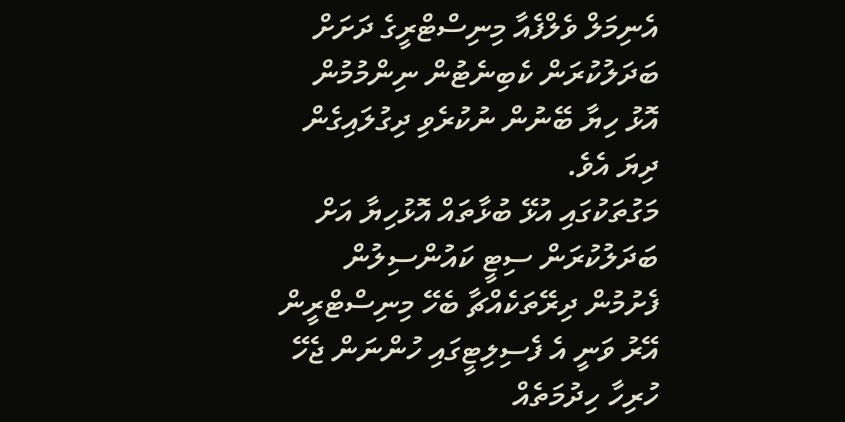އެނިމަލް ވެލްފެއާ މިނިސްޓްރީގެ ދަށަށް ބަދަލުކުރަން ކެބިނެޓުން ނިންމުމުން އޮޅު ހިޔާ ބޭނުން ނުކުރެވި ދިގުލައިގެން ދިޔަ އެވެ.
މަގުތަކުގައި އުޅޭ ބުޅާތައް އޮޅުހިޔާ އަށް ބަދަލުކުރަން ސިޓީ ކައުންސިލުން ފެށުމުން ދިރޭތަކެއްޗާ ބެހޭ މިނިސްޓްރީން އޭރު ވަނީ އެ ފެސިލިޓީގައި ހުންނަން ޖެހޭ ހުރިހާ ހިދުމަތެއް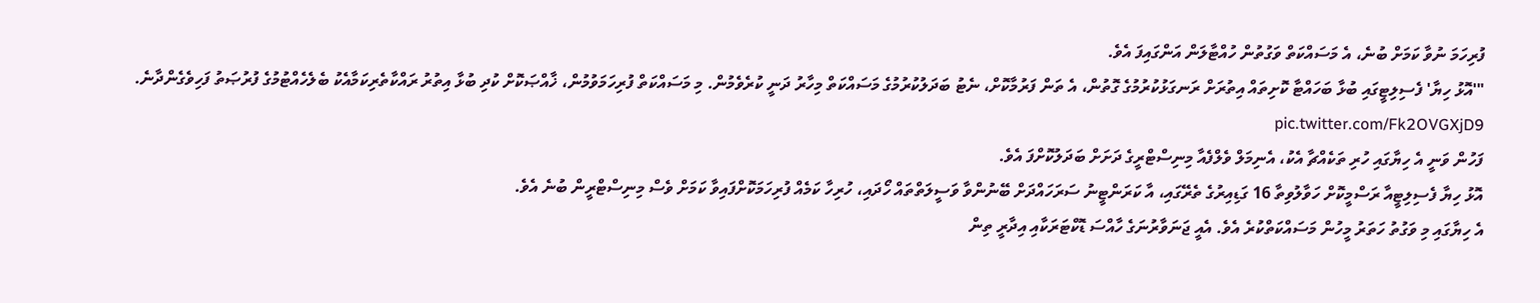ފުރިހަމަ ނުވާ ކަމަށް ބުނެ، އެ މަސައްކަތް ވަގުތުން ހުއްޓާލަން އަންގައިފަ އެވެ.
"'އޮޅު ހިޔާ' ފެސިލިޓީގައި ބުޅާ ބަހައްޓާ ކޮށިތައް އިތުރަށް ރަނގަޅުކުރުމުގެ ގޮތުން، އެ ތަން ފަރުމާކޮށް، ނެޓު ބަދަލުކުރުމުގެ މަސައްކަތް މިހާރު ދަނީ ކުރެވެމުން. މި މަސައްކަތް ފުރިހަމަވުމުން، ޚާއްޞަކޮށް ކުދި ބުޅާ އިތުރު ރައްކާތެރިކަމާއެކު ބެލެހެއްޓުމުގެ ފުރުޞަތު ފަހިވެގެންދާނެ. pic.twitter.com/Fk2OVGXjD9
ފަހުން ވަނީ އެ ހިޔާގައި ހުރި ތަކެއްޗާ އެކު، އެނިމަލް ވެލްފެއާ މިނިސްޓްރީގެ ދަށަށް ބަދަލުކޮށްފަ އެވެ.
އޮޅު ހިޔާ ފެސިލިޓީއާ ރަސްމީކޮށް ހަވާލުވިތާ 16 ގަޑިއިރުގެ ތެރޭގައި، އާ ކަރަންޓީނު ސަރަހައްދަށް ބޭނުންވާ ވަސީލަތްތައް ހޯދައި، ހުރިހާ ކަމެއް ފުރިހަމަކޮށްފައިވާ ކަމަށް ވެސް މިނިސްޓްރީން ބުނެ އެވެ.
އެ ހިޔާގައި މި ވަގުތު ހަތަރު މީހުން މަސައްކަތްކުރެ އެވެ. އެއީ ޖަނަވާރުނަގެ ހާއްސަ ޑޮކްޓަރަކާއި އިދާރީ ތިން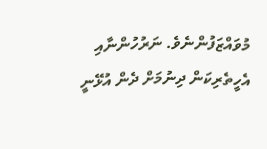މުވައްޒަފުންނެވެ. ނަރުހުންނާއި އެހީތެރިކަން ދިނުމަށް ދެން އުޅޭނީ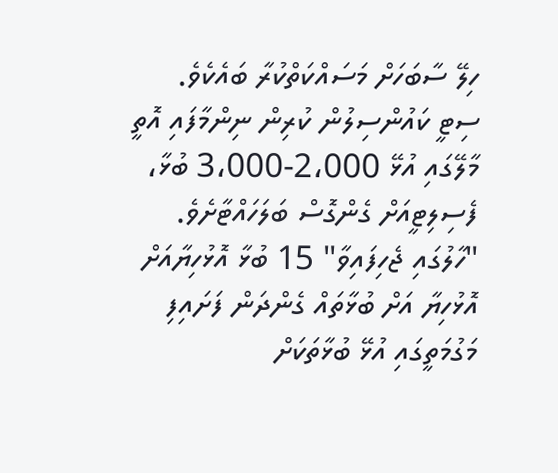ހިލޭ ސާބަހަށް މަސައްކަތްކުރާ ބައެކެވެ.
ސިޓީ ކައުންސިލުން ކުރިން ނިންމާފައި އޮތީ މާލޭގައި އުޅޭ 2،000-3،000 ބުޅާ، ފެސިލިޓީއަށް ގެންގޮސް ބަލަހައްޓާށެވެ.
"ހާލުގައި ޖެހިފައިވާ" 15 ބުޅާ އޮޅުހިޔާއަށް
އޮޅުހިޔާ އަށް ބުޅާތައް ގެންދަން ފަށައިފި
މަގުމަތީގައި އުޅޭ ބުޅާތަކަށް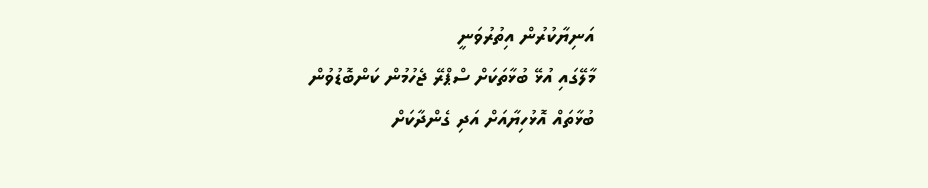އަނިޔާކުރުން އިތުރުވަނީ
މާލޭގައި އުޅޭ ބުޅާތަކަށް ސްޕްރޭ ޖެހުމުން ކަންބޮޑުވުން
ބުޅާތައް އޮޅުހިޔާއަށް އަދި ގެންދާކަށް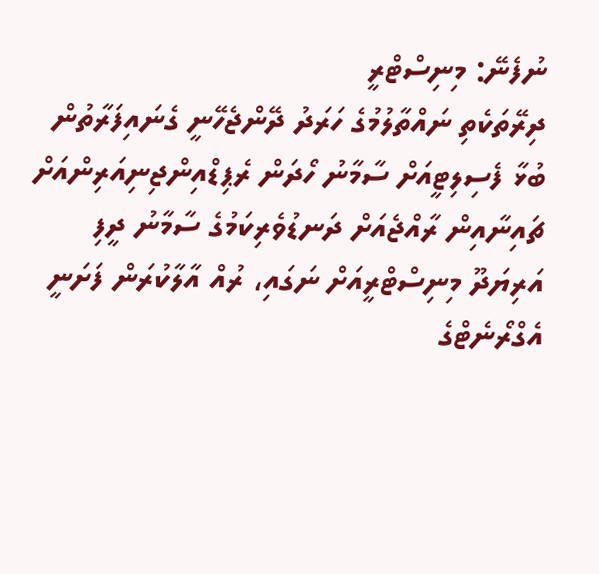ނުފެނޭ: މިނިސްޓްރީ
ދިރޭތަކެތި ނައްތާލުމުގެ ހަރަދު ދޭންޖެހޭނީ ގެނައިފަރާތުން
ބުޅާ ފެސިލިޓީއަށް ސާމާނު ހޯދަން ރެޕިޑްއިންޖިނިއަރިންއަށް
ޗައިނާއިން ރާއްޖެއަށް ދަނޑުވެރިކަމުގެ ސާމާނު ދީފި
އަރިޔަދޫ މިނިސްޓްރީއަށް ނަގައި، ރުއް އާލާކުރަން ފަށަނީ
އެގްރޯނެޓްގެ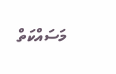މަސައްކަތް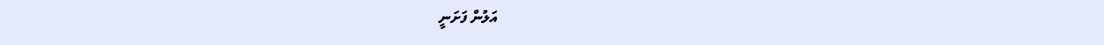އަލުން ފަށަނީ